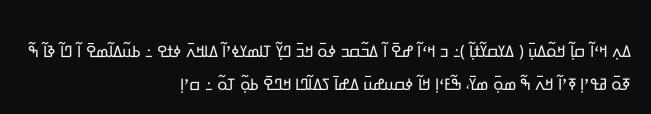ߡߍ߲ ߞߵߊ߬ ߛߊ߲߬ ߞߋ߬ߡߎ߲߫ ( ߡߌߛߌ߬ߙߊ߲߬ )߸ ߏ ߞߵߊ߬ ߝߐ߫ ߊ߬ ߡߏ߬ߛߏ ߦߋ߫ ߞߏ߫ ߣߌ߲߬ ߠߊߘߌߦߴߊ߬ ߡߊߞߍ߫ ߦߙߐ ߸ ߕߎ߬ߡߊ߬ߘߐ߫ ߊ߬ ߣߊ߬ ߢߊ߬ ߒ߬ ߧߋ߫ ߥߟߴߊ߲ ߧߴߊ߬ ߞߍ߫ ߒ߬ ߘߋ߲߫ ߘߌ߫، ߒ߬ߓߵߊ߲ ߞߊ߬ ߦߛߎߝߎ߫ ߡߝߊ߫ ߖߡߊ߬ߣߊ ߞߣߐ߫ ߕߋ߲߬ ߠߋ߬ ߸ ߛߴߊ߲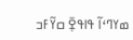ߘߌߣߵߊ߬ ߟߊߟߐ߲߫ ߛߌ߬ߓߏ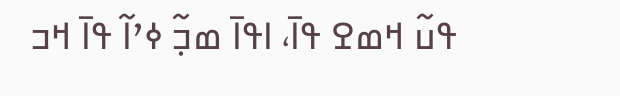ߟߎ߬ ߞߘߐ ߟߊ߫، ߊߟߊ߫ ߘߏ߲߬ ߦߴߊ߬ ߟߊ߫ ߞߏ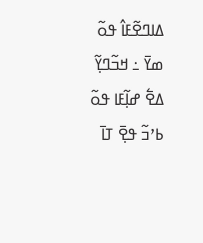ߡߊߣߐ߬ߓߊ߮ ߟߋ߬ ߘߌ߫ ߸ ߞߏ߬ߣߌ߲߬ ߡߐ߱ ߝߊ߲߬ߓߊ ߟߋ߬ ߕߴߏ߬ ߟߐ߲߫ ߠߊ߫